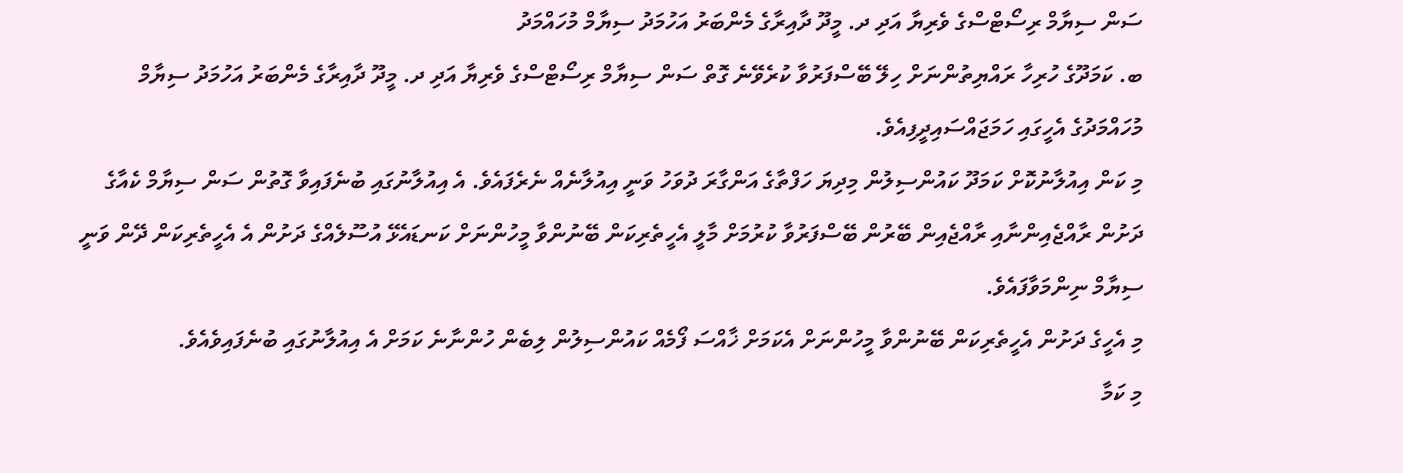ސަން ސިޔާމް ރިސޯޓްސްގެ ވެރިޔާ އަދި ދ. މީދޫ ދާއިރާގެ މެންބަރު އަހުމަދު ސިޔާމް މުހައްމަދު
ބ. ކަމަދޫގެ ހުރިހާ ރައްޔިތުންނަށް ހިލޭ ބޭސްފަރުވާ ކުރެވޭނެ ގޮތް ސަން ސިޔާމް ރިސޯޓްސްގެ ވެރިޔާ އަދި ދ. މީދޫ ދާއިރާގެ މެންބަރު އަހުމަދު ސިޔާމް މުހައްމަދުގެ އެހީގައި ހަމަޖައްސައިދީފިއެވެ.
މި ކަން އިއުލާނުކޮށް ކަމަދޫ ކައުންސިލުން މިދިޔަ ހަފްތާގެ އަންގާރަ ދުވަހު ވަނީ އިއުލާނެއް ނެރެފައެވެ. އެ އިއުލާނުގައި ބުނެފައިވާ ގޮތުން ސަން ސިޔާމް ކެއާގެ ދަށުން ރާއްޖެއިންނާއި ރާއްޖެއިން ބޭރުން ބޭސްފަރުވާ ކުރުމަށް މާލީ އެހީތެރިކަން ބޭނުންވާ މީހުންނަށް ކަނޑައެޅޭ އުސޫލެއްގެ ދަށުން އެ އެހީތެރިކަން ދޭން ވަނީ ސިޔާމް ނިންމަވާފައެވެ.
މި އެހީގެ ދަށުން އެހީތެރިކަން ބޭނުންވާ މީހުންނަށް އެކަމަށް ޚާއްސަ ފޯމެއް ކައުންސިލުން ލިބެން ހުންނާނެ ކަމަށް އެ އިއުލާނުގައި ބުނެފައިވެއެވެ.
މި ކަމާ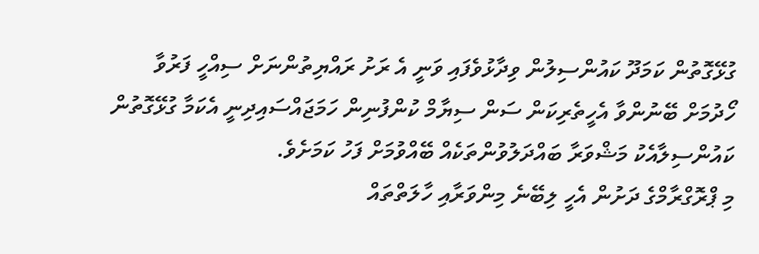ގުޅޭގޮތުން ކަމަދޫ ކައުންސިލުން ވިދާޅުވެފައި ވަނީ އެ ރަށު ރައްޔިތުންނަށް ސިއްހީ ފަރުވާ ހޯދުމަށް ބޭނުންވާ އެހީތެރިކަން ސަން ސިޔާމް ކުންފުނިން ހަމަޖައްސައިދިނީ އެކަމާ ގުޅޭގޮތުން ކައުންސިލާއެކު މަޝްވަރާ ބައްދަލުވުންތަކެއް ބޭއްވުމަށް ފަހު ކަމަށެވެ.
މި ޕްރޮގްރާމްގެ ދަށުން އެހީ ލިބޭނެ މިންވަރާއި ހާލަތްތައް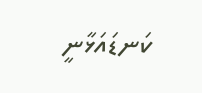ކަނޑައަޅާނީ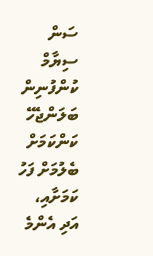ސަން ސިޔާމް ކުންފުނިން ބަލަންޖެހޭ ކަންކަމަށް ބެލުމަށް ފަހު ކަމަށާއި، އަދި އެންމެ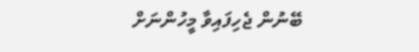ބޭނުން ޖެހިފައިވާ މީހުންނަށް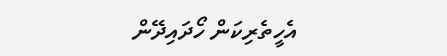އެހީތެރިކަން ހޯދައިދޭން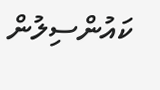ކައުންސިލުން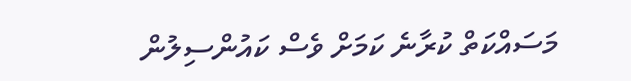މަސައްކަތް ކުރާނެ ކަމަށް ވެސް ކައުންސިލުން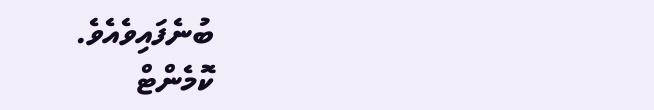ބުނެފައިވެއެވެ.
ކޮމެންޓް